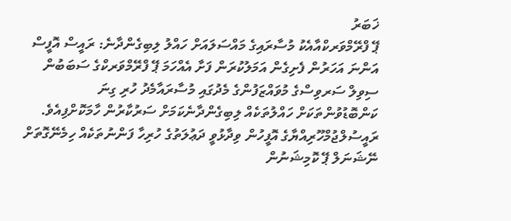ޚަބަރު
ޕޭ ފްރޭމްވަރކްއާއެކު މުސާރައިގެ މައްސަލައަށް ހައްލު ލިބިގެންދާނެ: ރައީސް އޮފީސް
އަންނަ އަހަރުން ފެށިގެން އަމަލުކުރަން ފަށާ އެއްހަމަ ޕޭ ފްރޭމްވަރކްގެ ސަބަބުން ސިވިލް ސަރވިސްގެ މުވައްޒަފުންގެ މެދުގައި މުސާރައާމެދު ހުރި ގިނަ ކަންބޮޑުވުންތަކަށް ހައްލުތަކެއް ލިބިގެންދާނެކަމަށް ސަރުކާރުން ހާމަކޮށްފިއެވެ.
ރައީސުލްޖުމްހޫރިއްޔާގެ އޮފީހުން ވިދާޅުވީ ދަޢުލަތުގެ ހުރިހާ ފަންނުތަކެއް ހިމެނޭގޮތަށް ނޭޝަނަލް ޕޭ ކޮމިޝަނުން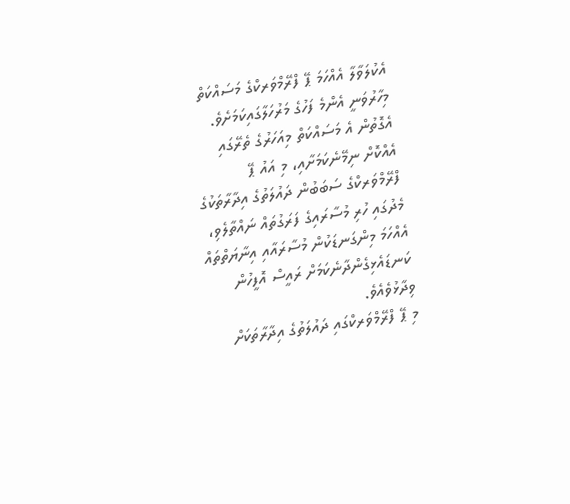އެކުލަވާލާ އެއްހަމަ ޕޭ ފްރޭމްވަރކްގެ މަސައްކަތް މިހާރުވަނީ އެންމެ ފަހުގެ މަރުހަލާގައިކަމަށެވެ. އެގޮތުން އެ މަސައްކަތް މިއަހަރުގެ ތެރޭގައި އެއްކޮށް ނިމޭނެކަމަށާއި، މި އައު ޕޭ ފްރޭމްވަރކްގެ ސަބަބުން ދައުލަތުގެ އިދާރާތަކުގެ މެދުގައި ހުރި މުސާރައިގެ ފަރަގުތައް ނައްތާލެވި، އެއްހަމަ މިންގަނޑަކުން މުސާރައާއި އިނާޔަތްތައް ކަނޑައެޅިގެންދާނެކަމަށް ރައީސް އޮފީހުން ވިދާޅުވެއެވެ.
މި ޕޭ ފްރޭމްވަރކްގައި ދައުލަތުގެ އިދާރާތަކަށް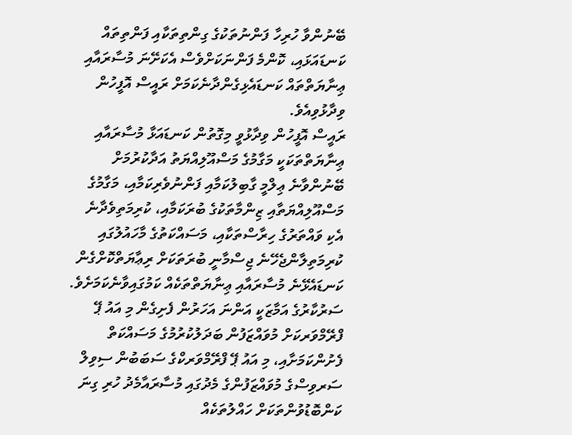ބޭނުންވާ ހުރިހާ ފަންނުތަކުގެ ގިންތިތަކާއި ފަންތިތައް ކަނޑައަޅައި، ކޮންމެ ފަންނަކަށްވެސް އެކަށޭނަ މުސާރައާއި ޢިނާޔަތްތައް ކަނޑައެޅިގެންދާނެކަމަށް ރައީސް އޮފީހުން ވިދާޅުވިއެވެ.
ރައީސް އޮފީހުން ވިދާޅުވީ މިގޮތުން ކަނޑައަޅާ މުސާރައާއި ޢިނާޔަތްތަކަކީ މަގާމުގެ މަސްއޫލިއްޔަތު އަދާކުރުމަށް ބޭނުންވާނެ ޢިލްމީ ގާބިލުކަމާއި ފަންނުވެރިކަމާއި، މަގާމުގެ މަސްއޫލިއްޔަތާއި ޒިންމާތަކުގެ ބުރަކަމާއި، ކުރިމަތިވެދާނެ އެކި ވައްތަރުގެ ހިރާސްތަކާއި، މަސައްކަތުގެ މާހައުލުގައި ކުރިމަތިލާންޖެހޭނެ ޖިސްމާނީ ބުރަތަކަށް ރިޢާޔަތްކޮށްގެން ކަނޑައެޅޭނެ މުސާރައާއި ޢިނާޔަތްތަކެއް ކަމުގައިވާނެކަމަށެވެ.
ސަރުކާރުގެ އަމާޒަކީ އަންނަ އަހަރުން ފެށިގެން މި އައު ޕޭ ފްރޭމްވަރކަށް މުވައްޒަފުން ބަދަލުކުރުމުގެ މަސައްކަތް ފެށުންކަމަށާއި، މި އައު ޕޭ ފްރޭމްވަރކްގެ ސަބަބުން ސިވިލް ސަރވިސްގެ މުވައްޒަފުންގެ މެދުގައި މުސާރައާމެދު ހުރި ގިނަ ކަންބޮޑުވުންތަކަށް ހައްލުތަކެއް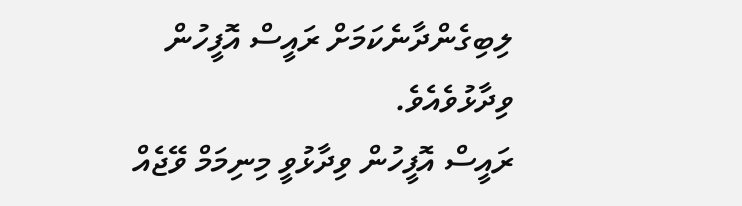ލިބިގެންދާނެކަމަށް ރައީސް އޮފީހުން ވިދާޅުވެއެވެ.
ރައީސް އޮފީހުން ވިދާޅުވީ މިނިމަމް ވޭޖެއް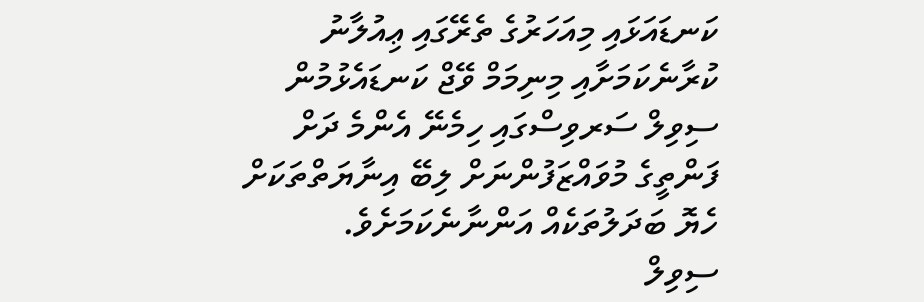ކަނޑައަޅައި މިއަހަރުގެ ތެރޭގައި ޢިއުލާނު ކުރާނެކަމަށާއި މިނިމަމް ވޭޖް ކަނޑައެޅުމުން ސިވިލް ސަރވިސްގައި ހިމެނޭ އެންމެ ދަށް ފަންތީގެ މުވައްޒަފުންނަށް ލިބޭ އިނާޔަތްތަކަށް ހެޔޮ ބަދަލުތަކެއް އަންނާނެކަމަށެވެ.
ސިވިލް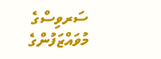ސަރވިސްގެ މުވައްޒަފުންގެ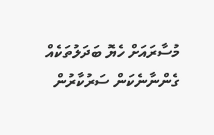މުސާރައަށް ހެޔޮ ބަދަލުތަކެއް ގެންނާނެކަން ސަރުކާރުން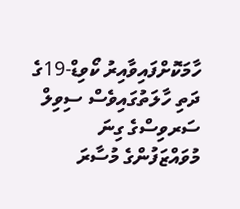ހާމަކޮށްފައިވާއިރު ކޯވިޑް-19ގެ ދަތި ހާލަތުގައިވެސް ސިވިލް ސަރވިސްގެ ގިނަ މުވައްޒަފުންގެ މުސާރަ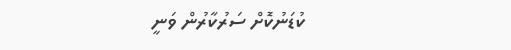ކުޑަނުކޮށް ސަރުކާރުން ވަނީ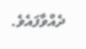ދެއްވާފައެވެ.